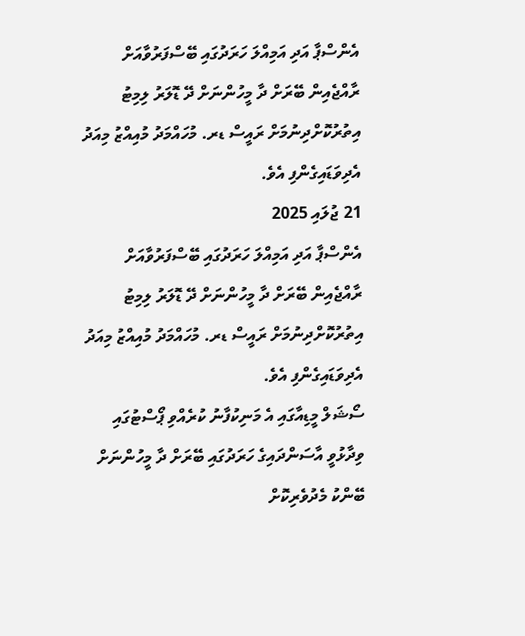އެންސްޕާ އަދި އަމިއްލަ ހަރަދުގައި ބޭސްފަރުވާއަށް ރާއްޖެއިން ބޭރަށް ދާ މީހުންނަށް ދޭ ޑޮލަރު ލިމިޓު އިތުރުކޮށްދިނުމަށް ރައީސް ޑރ. މުހައްމަދު މުއިއްޒު މިއަދު އެދިވަޑައިގެންފި އެވެ.
21 ޖުލައި 2025
އެންސްޕާ އަދި އަމިއްލަ ހަރަދުގައި ބޭސްފަރުވާއަށް ރާއްޖެއިން ބޭރަށް ދާ މީހުންނަށް ދޭ ޑޮލަރު ލިމިޓު އިތުރުކޮށްދިނުމަށް ރައީސް ޑރ. މުހައްމަދު މުއިއްޒު މިއަދު އެދިވަޑައިގެންފި އެވެ.
ސޯޝަލް މީޑިއާގައި އެ މަނިކުފާނު ކުރެއްވި ޕޯސްޓުގައި ވިދާޅުވީ އާސަންދައިގެ ހަރަދުގައި ބޭރަށް ދާ މީހުންނަށް ބޭންކު މެދުވެރިކޮށް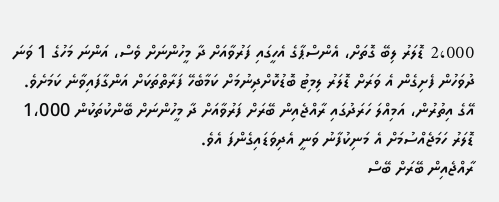2،000 ޑޮލަރު ލިބޭ ގޮތަށް، އެންސްޕާގެ އެހީގައި ފަރުވާއަށް ދާ މީހުންނަށް ވެސް، އަންނަ މަހުގެ 1 ވަނަ ދުވަހުން ފެށިގެން އެ ވަރަށް ޑޮލަރު ލިމިޓު ބޮޑުކޮށްދިނުމަށް ކަމާބެހޭ ފަރާތްތަކަށް އަންގާފައިވާނެ ކަމަށެވެ.
އޭގެ އިތުރުން، އަމިއްލަ ހަރަދުގައި ރާއްޖެއިން ބޭރަށް ފަރުވާއަށް ދާ މީހުންނަށް ބޭންކުތަކުން 1،000 ޑޮލަރު ހަމަޖެއްސުމަށް އެ މަނިކުފާނު ވަނީ އެދިވަޑައިގެންފަ އެވެ.
ރާއްޖެއިން ބޭރަށް ބޭސް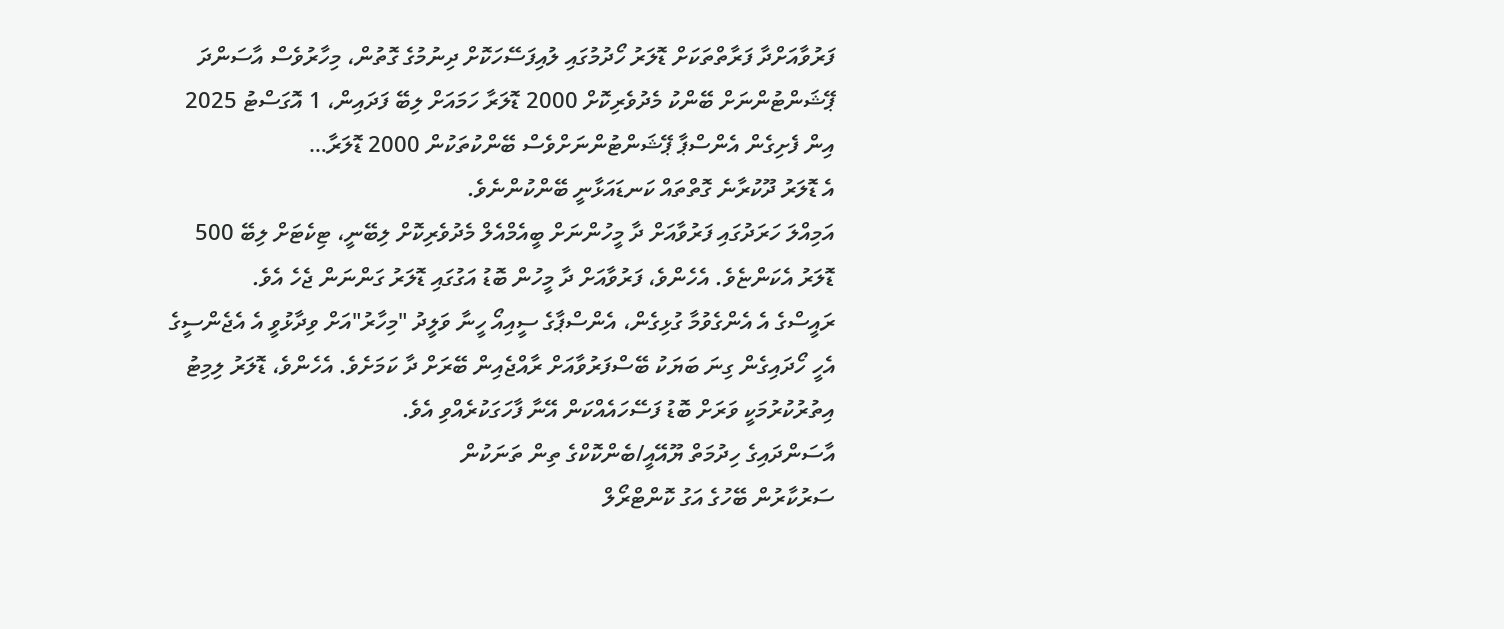ފަރުވާއަށްދާ ފަރާތްތަކަށް ޑޮލަރު ހޯދުމުގައި ލުއިފަސޭހަކޮށް ދިނުމުގެ ގޮތުން، މިހާރުވެސް އާސަންދަ ޕޭޝަންޓުންނަށް ބޭންކު މެދުވެރިކޮށް 2000 ޑޮލަރާ ހަމައަށް ލިބޭ ފަދައިން، 1 އޮގަސްޓު 2025 އިން ފެށިގެން އެންސްޕާ ޕޭޝަންޓުންނަށްވެސް ބޭންކުތަކުން 2000 ޑޮލަރާ…
އެ ޑޮލަރު ދޫކުރާނެ ގޮތްތައް ކަނޑައަޅާނީ ބޭންކުންނެވެ.
އަމިއްލަ ހަރަދުގައި ފަރުވާއަށް ދާ މީހުންނަށް ބީއެމްއެލް މެދުވެރިކޮށް ލިބޭނީ، ޓިކެޓަށް ލިބޭ 500 ޑޮލަރު އެކަންޏެވެ. އެހެންވެ، ފަރުވާއަށް ދާ މީހުން ބޮޑު އަގުގައި ޑޮލަރު ގަންނަން ޖެހެ އެވެ.
ރައީސްގެ އެ އެންގެވުމާ ގުޅިގެން، އެންސްޕާގެ ސީއިއޯ ހީނާ ވަލީދު "މިހާރު"އަށް ވިދާޅުވީ އެ އެޖެންސީގެ އެހީ ހޯދައިގެން ގިނަ ބަޔަކު ބޭސްފަރުވާއަށް ރާއްޖެއިން ބޭރަށް ދާ ކަމަށެވެ. އެހެންވެ، ޑޮލަރު ލިމިޓު އިތުރުކުރުމަކީ ވަރަށް ބޮޑު ފަސޭހައެއްކަން އޭނާ ފާހަގަކުރެއްވި އެވެ.
އާސަންދައިގެ ހިދުމަތް ޔޫއޭއީ/ބެންކޮކްގެ ތިން ތަނަކުން
ސަރުކާރުން ބޭހުގެ އަގު ކޮންޓްރޯލް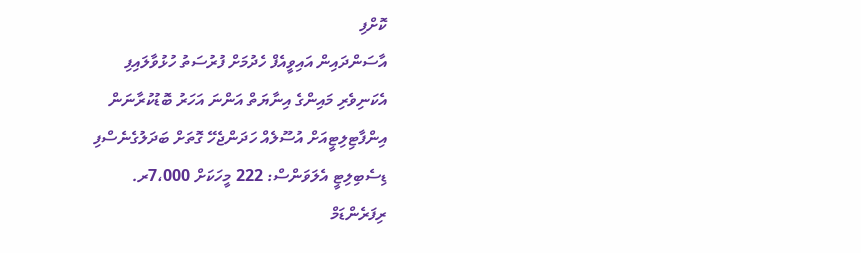ކޮށްފި
އާސަންދައިން އައިވީއެފް ހެދުމަށް ފުރުސަތު ހުޅުވާލައިފި
އެކަނިވެރި މައިންގެ އިނާޔަތް އަންނަ އަހަރު ބޮޑުކުރާނަން
އިންފާޓިލިޓީއަށް އުސޫލެއް ހަދަންޖެހޭ ގޮތަށް ބަދަލުގެނެސްފި
ޑިސެބިލިޓީ އެލަވަންސް: 222 މީހަކަށް 7،000ރ.
ރިފަރެންޑަމް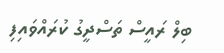ބިލް ރައީސް ތަސްދީގު ކުރައްވައިފި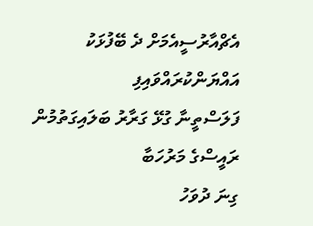އެޗްއާރުސީއެމަށް ދެ ބޭފުޅަކު އައްޔަންކުރައްވައިފި
ފަލަސްތީނާ ގުޅޭ ގަރާރު ބަލައިގަތުމުން ރައީސްގެ މަރުހަބާ
ގިނަ ދުވަހު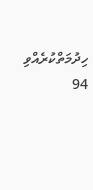ހިދުމަތްކުރެއްވި 94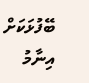ބޭފުޅަކަށް އިނާމު